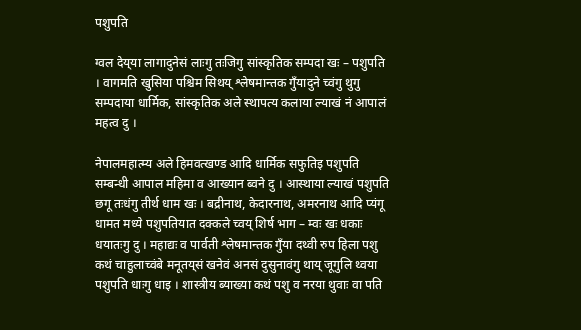पशुपति

ग्वल देय्‌या लागादुनेसं लाःगु तःजिगु सांस्कृतिक सम्पदा खः – पशुपति । वागमति खुसिया पश्चिम सिथय्‌ श्लेषमान्तक गुँयादुने च्वंगु थुगु सम्पदाया धार्मिक, सांस्कृतिक अले स्थापत्य कलाया ल्याखं नं आपालं महत्व दु ।

नेपालमहात्म्य अले हिमवत्खण्ड आदि धार्मिक सफुतिइ पशुपति सम्बन्धी आपाल महिमा व आख्यान ब्वने दु । आस्थाया ल्याखं पशुपति छगू तःधंगु तीर्थ धाम खः । बद्रीनाथ, केदारनाथ, अमरनाथ आदि प्यंगू धामत मध्ये पशुपतियात दक्कले च्वय्‌ शिर्ष भाग – म्वः खः धकाः धयातःगु दु । महाद्यः व पार्वती श्लेषमान्तक गुँया दथ्वी रुप हिला पशु कथं चाहुलाच्वंबे मनूतय्‌सं खनेवं अनसं दुसुनावंगु थाय्‌ जूगुलि थ्वया पशुपति धाःगु धाइ । शास्त्रीय ब्याख्या कथं पशु व नरया थुवाः वा पति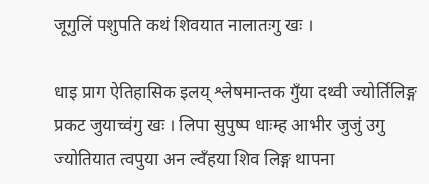जूगुलिं पशुपति कथं शिवयात नालातःगु खः ।

धाइ प्राग ऐतिहासिक इलय्‌ श्लेषमान्तक गुँया दथ्वी ज्योर्तिलिङ्ग प्रकट जुयाच्वंगु खः । लिपा सुपुष्प धाःम्ह आभीर जुजुं उगु ज्योतियात त्वपुया अन ल्वँहया शिव लिङ्ग थापना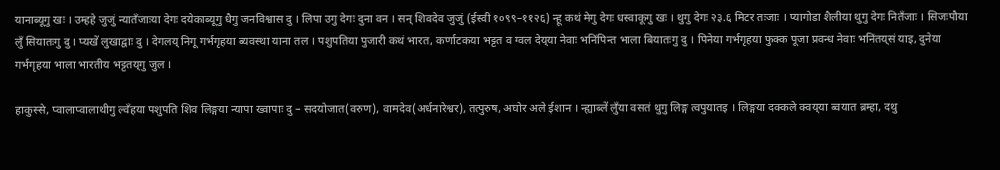यानाब्यूगु खः । उम्हहे जुजुं न्यातँजाःया देगः दयेकाब्यूगु धैगु जनविश्वास दु । लिपा उगु देगः दुना वन । सन् शिवदेव जुजुं (ईस्वी १०९९–११२६) न्हू कथं मेगु देगः धस्वाकूगु खः । थुगु देगः २३.६ मिटर तःजाः । प्यागोडा शैलीया थुगु देगः नितँजाः । सिजःपौया लुँ सियातःगु दु । प्यखें लुखाद्वाः दु । देगलय्‌ निगू गर्भगृहया ब्यवस्था याना तल । पशुपतिया पुजारी कथं भारत, कर्णाटकया भट्टत व ग्वल देय्‌या नेवाः भनिंपिन्त भाला बियातःगु दु । पिनेया गर्भगृहया फुक्क पूजा प्रवन्ध नेवाः भनिंतय्‌सं याइ, दुनेया गर्भगृहया भाला भारतीय भट्टतय्‌गु जुल ।

हाकुस्से, प्वालाप्वालाथीगु ल्वँहया पशुपति शिव लिङ्गया न्यापा ख्वापाः दु – सदयोजात(वरुण), वामदेव(अर्धनारेश्वर), तत्पुरुष, अघोर अले ईशान । न्ह्याब्लें लुँया वसतं थुगु लिङ्ग त्वपुयातइ । लिङ्गया दक्कले क्वय्‌या ब्वयात ब्रम्हा, दथु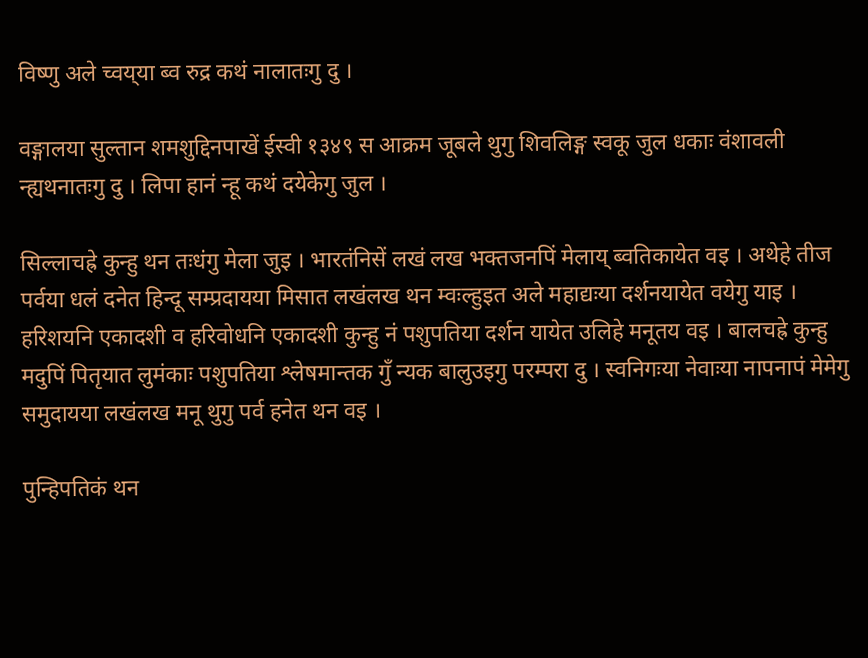विष्णु अले च्वय्‌या ब्व रुद्र कथं नालातःगु दु ।

वङ्गालया सुल्तान शमशुद्दिनपाखें ईस्वी १३४९ स आक्रम जूबले थुगु शिवलिङ्ग स्वकू जुल धकाः वंशावली न्ह्यथनातःगु दु । लिपा हानं न्हू कथं दयेकेगु जुल ।

सिल्लाचह्रे कुन्हु थन तःधंगु मेला जुइ । भारतंनिसें लखं लख भक्तजनपिं मेलाय्‌ ब्वतिकायेत वइ । अथेहे तीज पर्वया धलं दनेत हिन्दू सम्प्रदायया मिसात लखंलख थन म्वःल्हुइत अले महाद्यःया दर्शनयायेत वयेगु याइ । हरिशयनि एकादशी व हरिवोधनि एकादशी कुन्हु नं पशुपतिया दर्शन यायेत उलिहे मनूतय वइ । बालचह्रे कुन्हु मदुपिं पितृयात लुमंकाः पशुपतिया श्लेषमान्तक गुँ न्यक बालुउइगु परम्परा दु । स्वनिगःया नेवाःया नापनापं मेमेगु समुदायया लखंलख मनू थुगु पर्व हनेत थन वइ ।

पुन्हिपतिकं थन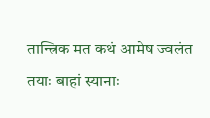तान्त्रिक मत कथं आमेष ज्वलंत तयाः बाहां स्यानाः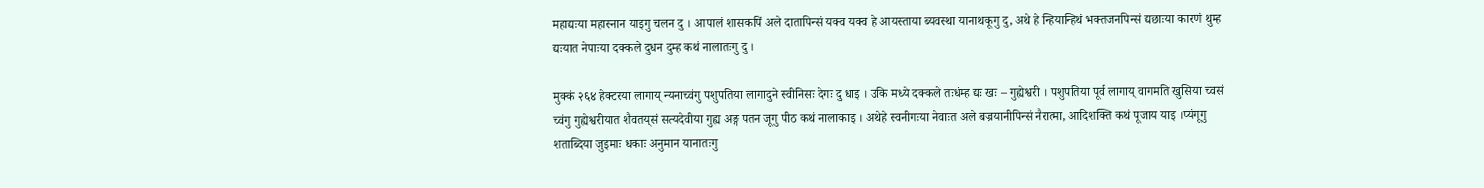महाद्यःया महास्नान याइगु चलन दु । आपालं शासकपिं अले दातापिन्सं यक्व यक्व हे आयस्ताया ब्यवस्था यानाथकूगु दु, अथे हे न्हियान्हिथं भक्तजनपिन्सं द्यछाःया कारणं थुम्ह द्यःयात नेपाःया दक्कले दुधन दुम्ह कथं नालातःगु दु ।

मुक्कं २६४ हेक्टरया लागाय्‌ न्यनाच्वंगु पशुपतिया लागादुने स्वीनिसः देगः दु धाइ । उकि मध्ये दक्कले तःधंम्ह द्यः खः – गुह्येश्वरी । पशुपतिया पूर्व लागाय्‌ वागमति खुसिया च्वसं च्वंगु गुह्येश्वरीयात शैवतय्‌सं सत्यदेवीया गुह्य अङ्ग पतन जूगु पीठ कथं नालाकाइ । अथेहे स्वनीगःया नेवाःत अले बज्रयानीपिन्सं नैरात्मा, आदिशक्ति कथं पूजाय याइ ।प्यंगूगु शताब्दिया जुइमाः धकाः अनुमान यानातःगु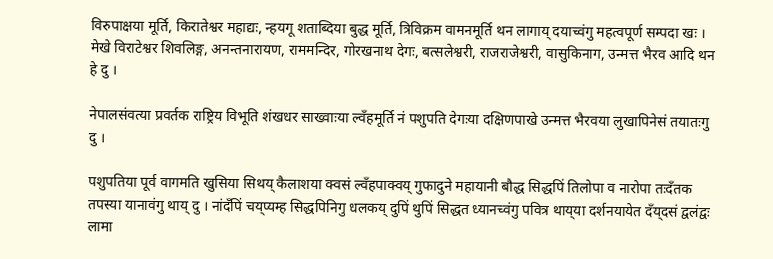विरुपाक्षया मूर्ति, किरातेश्वर महाद्यः, न्हयगू शताब्दिया बुद्ध मूर्ति, त्रिविक्रम वामनमूर्ति थन लागाय्‌ दयाच्वंगु महत्वपूर्ण सम्पदा खः । मेखे विराटेश्वर शिवलिङ्ग, अनन्तनारायण, राममन्दिर, गोरखनाथ देगः, बत्सलेश्वरी, राजराजेश्वरी, वासुकिनाग, उन्मत्त भैरव आदि थन हे दु ।

नेपालसंवत्या प्रवर्तक राष्ट्रिय विभूति शंखधर साख्वाःया ल्वँहमूर्ति नं पशुपति देगःया दक्षिणपाखे उन्मत्त भैरवया लुखापिनेसं तयातःगु दु ।

पशुपतिया पूर्व वागमति खुसिया सिथय्‌ कैलाशया क्वसं ल्वँहपाक्वय्‌ गुफादुने महायानी बौद्ध सिद्धपिं तिलोपा व नारोपा तःदँतक तपस्या यानावंगु थाय्‌ दु । नांदँपिं चय्‌प्यम्ह सिद्धपिनिगु धलकय्‌ दुपिं थुपिं सिद्धत ध्यानच्वंगु पवित्र थाय्‌या दर्शनयायेत दँय्‌दसं द्वलंद्वः लामा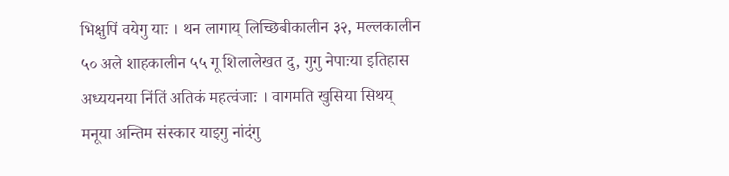भिक्षुपिं वयेगु याः । थन लागाय्‌ लिच्छिबीकालीन ३२, मल्लकालीन ५० अले शाहकालीन ५५ गू शिलालेखत दु, गुगु नेपाःया इतिहास अध्ययनया निंतिं अतिकं महत्वंजाः । वागमति खुसिया सिथय्‌ मनूया अन्तिम संस्कार याइगु नांदंगु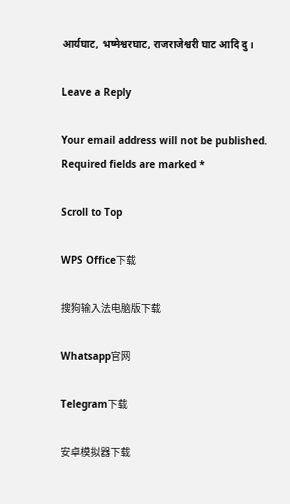आर्यघाट, भष्मेश्वरघाट, राजराजेश्वरी घाट आदि दु ।

Leave a Reply

Your email address will not be published. Required fields are marked *

Scroll to Top

WPS Office下载

搜狗输入法电脑版下载

Whatsapp官网

Telegram下载

安卓模拟器下载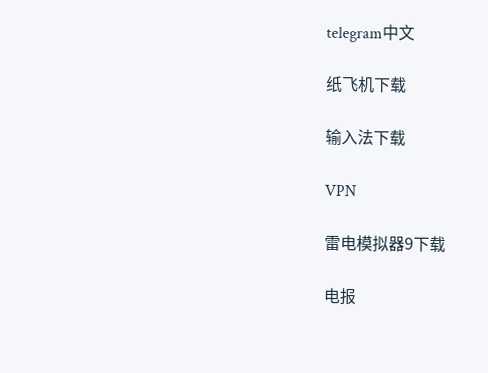telegram中文

纸飞机下载

输入法下载

VPN

雷电模拟器9下载

电报